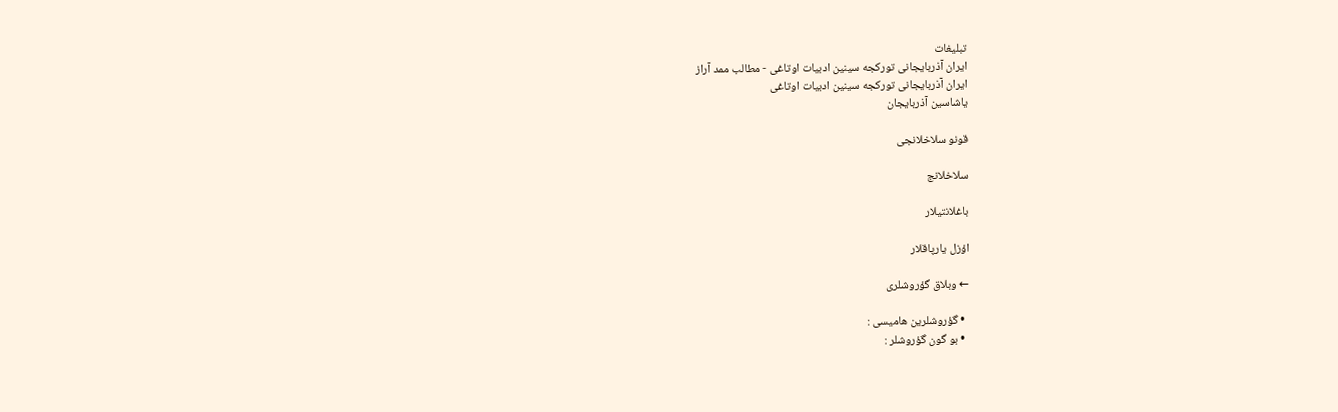تبلیغات
ایران آذربایجانی تورکجه سینین ادبیات اوتاغی - مطالب ممد آراز
ایران آذربایجانی تورکجه سینین ادبیات اوتاغی
یاشاسین آذربایجان

قونو سلاخلانجی

سلاخلانج

باغلانتیلار

اؤزل یارپاقلار‌

← وبلاق گؤروشلری

  • گؤروشلرین هامیسی :
  • بو گون گؤروشلر :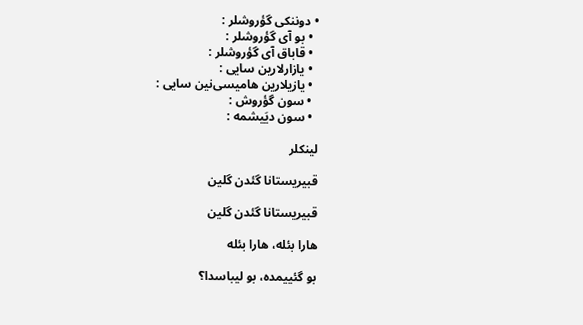• دوننکی گؤروشلر :
  • بو آی گؤروشلر :
  • قاباق آی گؤرو‌شلر :
  • یازارلارین سایی :
  • یازیلارین هامیسی‌نین سایی :
  • سون گؤروش :
  • سون دیَیشمه :

لینکلر‌

قبیریستانا گئدن گلین

قبیریستانا گئدن گلین

هارا بئله، هارا بئله

بو گئییمده، بو لیباسدا؟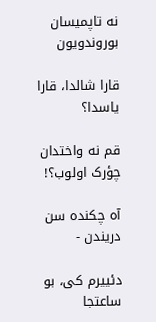نه تاپمیسان بوروندویون

قارا شالدا، قارا یاسدا؟

قم نه واختدان چؤرک اولوب؟!

آه چکنده سن دریندن -

دئییرم کی، بو ساعتجا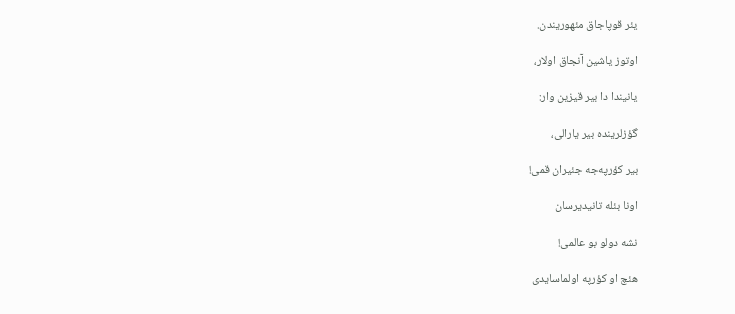یئر قوپاجاق مئهوریندن.

اوتوز یاشین آنجاق اولار،

یانیندا دا بیر قیزین وار:

گؤزلرینده بیر یارالی،

بیر کؤرپه‌جه جئیران قمی!

اونا بئله تانیدیرسان

نشه دولو بو عالمی!

هئچ او کؤرپه اولماسایدی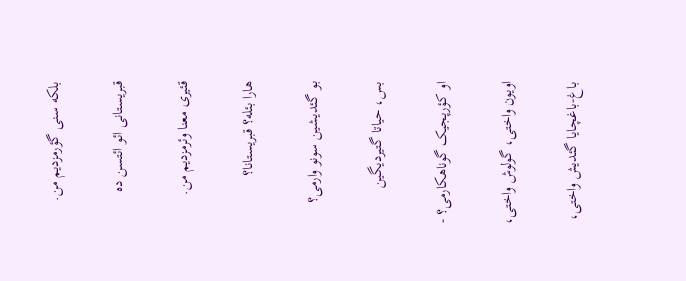بلکه سنی گؤرمزدیم من.

قبریستانی ائو ائتسن ده

قئیری معنا وئرمزدیم من.

هارا بئله؟ قبریستانا؟

بو گئدیشین سونو وارمی؟

بس، حیاتا گتیردیگین

او کؤرپجیک گوناهکارمی؟ -

اویون واختی، گولوش واختی،

باغ-باغچایا گئدیش واختی،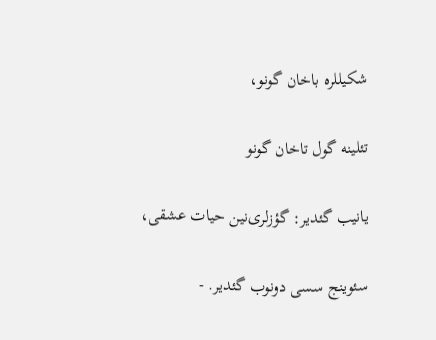شکیللره باخان گونو،

تئلینه گول تاخان گونو

یانیب گئدیر: گؤزلری‌نین حیات عشقی،

سئوینج سسی دونوب گئدیر. -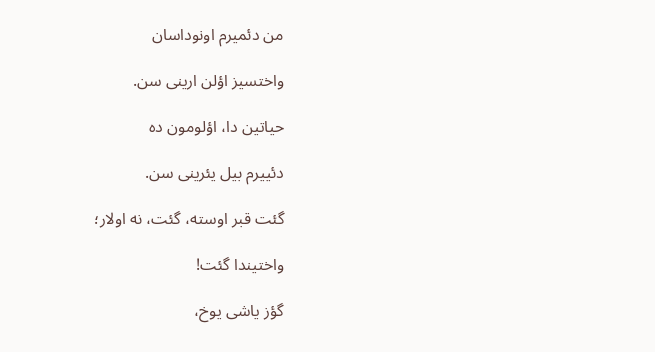من دئمیرم اونوداسان

واختسیز اؤلن ارینی سن.

حیاتین دا، اؤلومون ده

دئییرم بیل یئرینی سن.

گئت قبر اوسته، گئت، نه اولار؛

واختیندا گئت!

گؤز یاشی یوخ،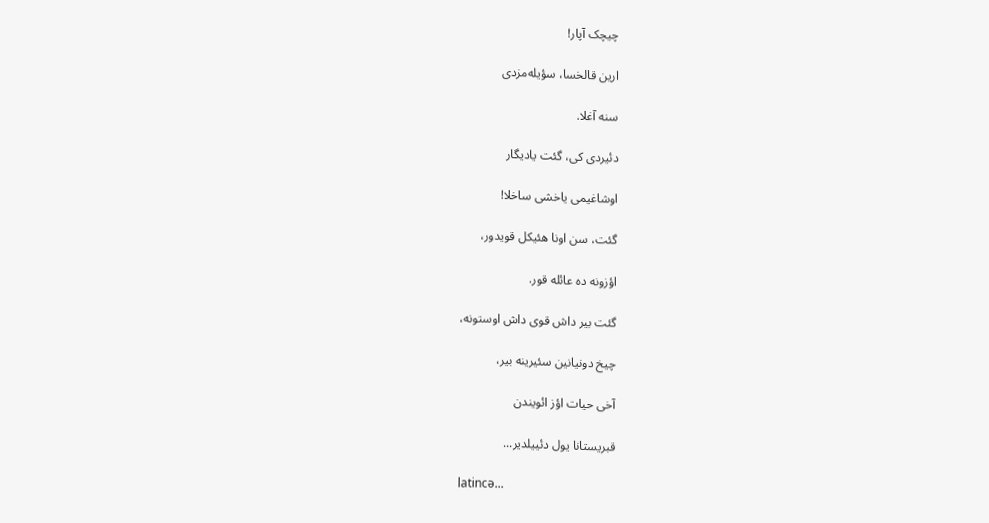چیچک آپار!

ارین قالخسا، سؤیله‌مزدی

سنه آغلا.

دئیردی کی، گئت یادیگار

اوشاغیمی یاخشی ساخلا!

گئت، سن اونا هئیکل قویدور،

اؤزونه ده عائله‌‌ قور.

گئت بیر داش قوی داش اوستونه،

چیخ دونیانین سئیرینه بیر،

آخی حیات اؤز ائویندن

قبریستانا یول دئییلدیر...

latincə...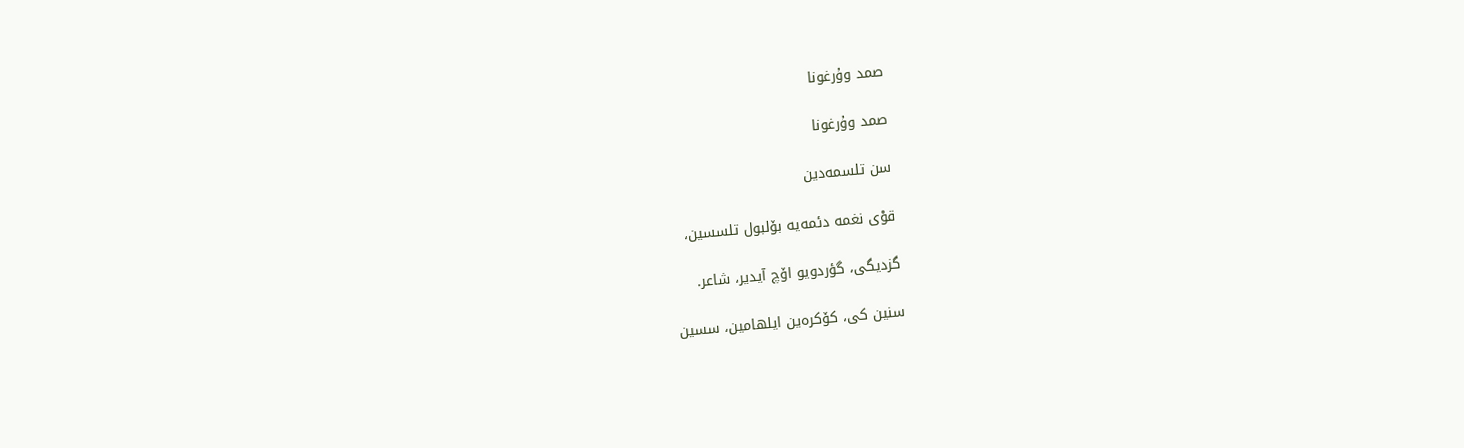صمد وۇرغونا

صمد وۇرغونا

سن تلسمه‌دین

قوْی نغمه دئمه‌یه بۆلبول تلسسین،

گزدیگی، گؤردویو اۆچ آیدیر، شاعر.

سنین کی، کۆکره‌ین ایلهامین، سسین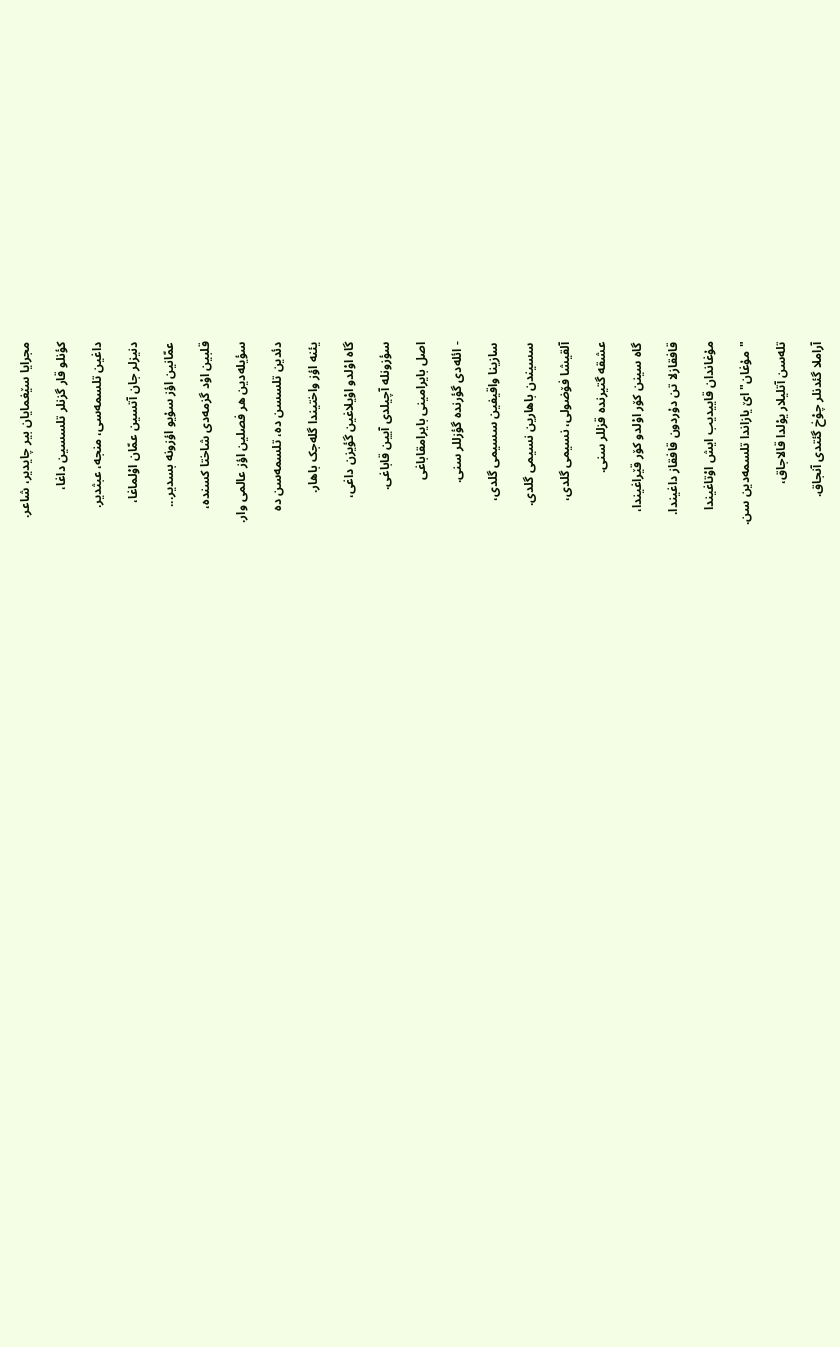مجرایا سێغمایان بیر چایدیر، شاعر.

کؤنلو قار گزنلر تلسسین داغا،

داغین تلسمه‌سی، منجه، عبثدیر.

دنیزلر جان آتسین عمّان اوْلماغا،

عمّانین اؤز سۇیو اؤزونه بسدیر...

قلبین اوْد گزمه‌دی شاختا کسنده،

سؤیله‌دین هر فصلین اؤز عالمی وار.

دئدین تلسسن ده، تلسمه‌سن ده

یئنه اؤز واختیندا گله‌جک باهار.

گاه اوْلدو اوْیلاغین گؤیزن داغی،

سؤزونله آچیلدی آیین قاباغی.

اصل بایرامینی بایرامقاباغی

- ائله‌دی گؤرنده گؤزللر سنی.

سازینا واقیفین سسیمی گلدی،

سسیندن باهارین نسیمی گلدی.

آلقیشا فۆضولی، نسیمی گلدی،

عشقه گتیرنده قزللر سنی.

گاه سینن کۆر اوْلدو کۆر قێراغیندا،

قافقازلا تن دۇردون قافقاز داغیندا.

مۇغاندان قاییدیب ایش اوْتاغیندا

"مۇغان"اێ یازاندا تلسمه‌دین سن.

تله‌سن آتلیلار یوْلدا قالاجاق،

آراملا گئدنلر چوْخ گئتدی آنجاق.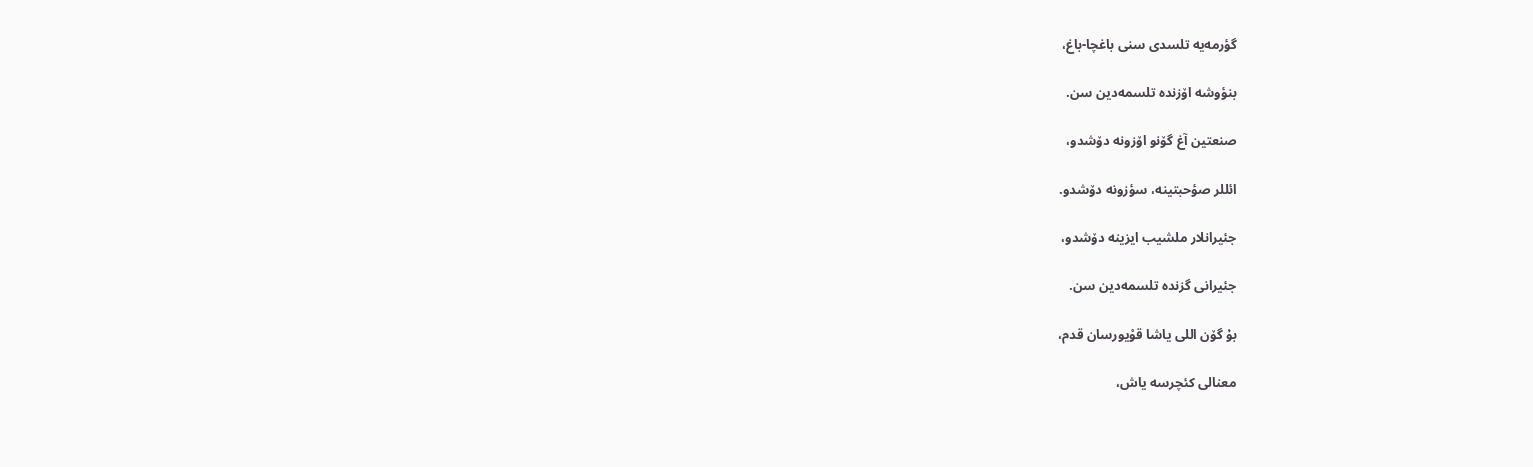گؤرمه‌یه تلسدی سنی باغچا-باغ،

بنؤوشه اۆزنده تلسمه‌دین سن.

صنعتین آغ گۆنو اۆزونه دۆشدو،

ائللر صؤحبتینه، سؤزونه دۆشدو.

جئیرانلار ملشیب ایزینه دۆشدو،

جئیرانی گزنده تلسمه‌دین سن.

بۇ گۆن اللی یاشا قوْیورسان قدم،

معنالی کئچرسه یاش،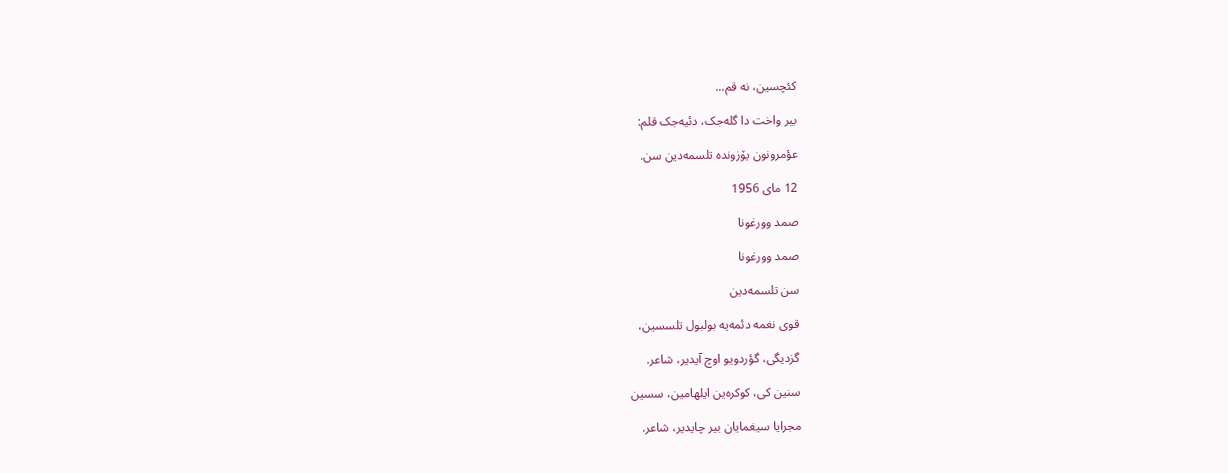کئچسین، نه قم...

بیر واخت دا گله‌جک، دئیه‌جک قلم:

عؤمرونون یۆزونده تلسمه‌دین سن.

12 مای 1956

صمد وورغونا

صمد وورغونا

سن تلسمه‌دین

قوی نغمه دئمه‌یه بولبول تلسسین،

گزدیگی، گؤردویو اوچ آیدیر، شاعر.

سنین کی، کوکره‌ین ایلهامین، سسین

مجرایا سیغمایان بیر چایدیر، شاعر.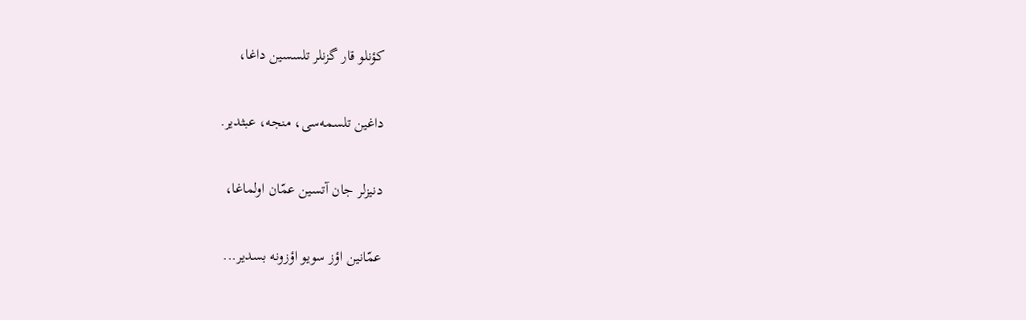کؤنلو قار گزنلر تلسسین داغا،

داغین تلسمه‌سی، منجه، عبثدیر.

دنیزلر جان آتسین عمّان اولماغا،

عمّانین اؤز سویو اؤزونه بسدیر...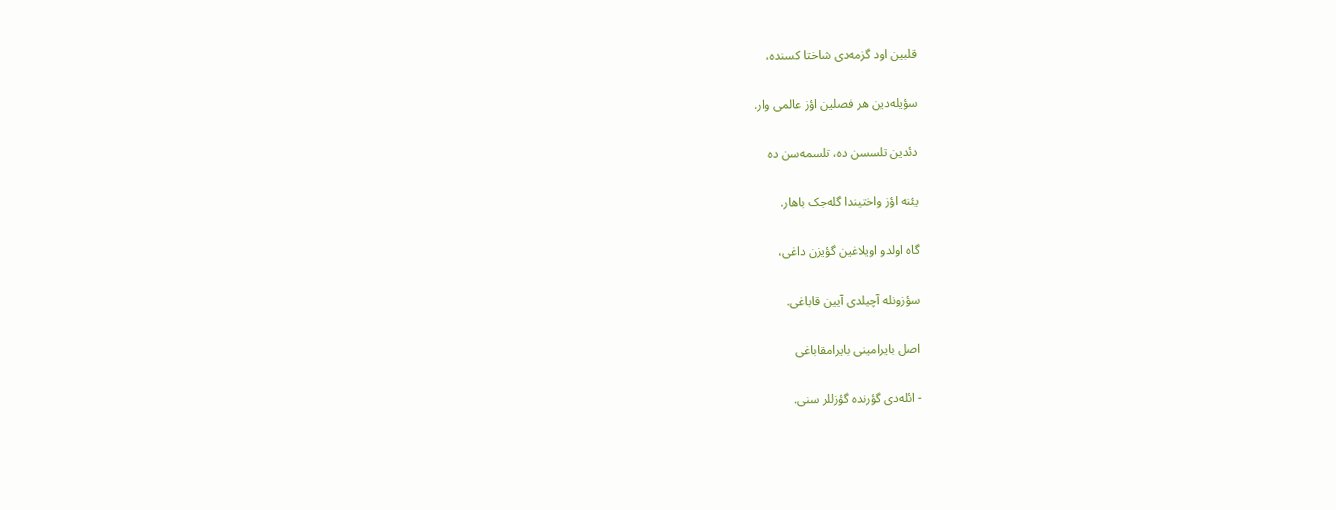قلبین اود گزمه‌دی شاختا کسنده،

سؤیله‌دین هر فصلین اؤز عالمی وار.

دئدین تلسسن ده، تلسمه‌سن ده

یئنه اؤز واختیندا گله‌جک باهار.

گاه اولدو اویلاغین گؤیزن داغی،

سؤزونله آچیلدی آیین قاباغی.

اصل بایرامینی بایرامقاباغی

- ائله‌دی گؤرنده گؤزللر سنی.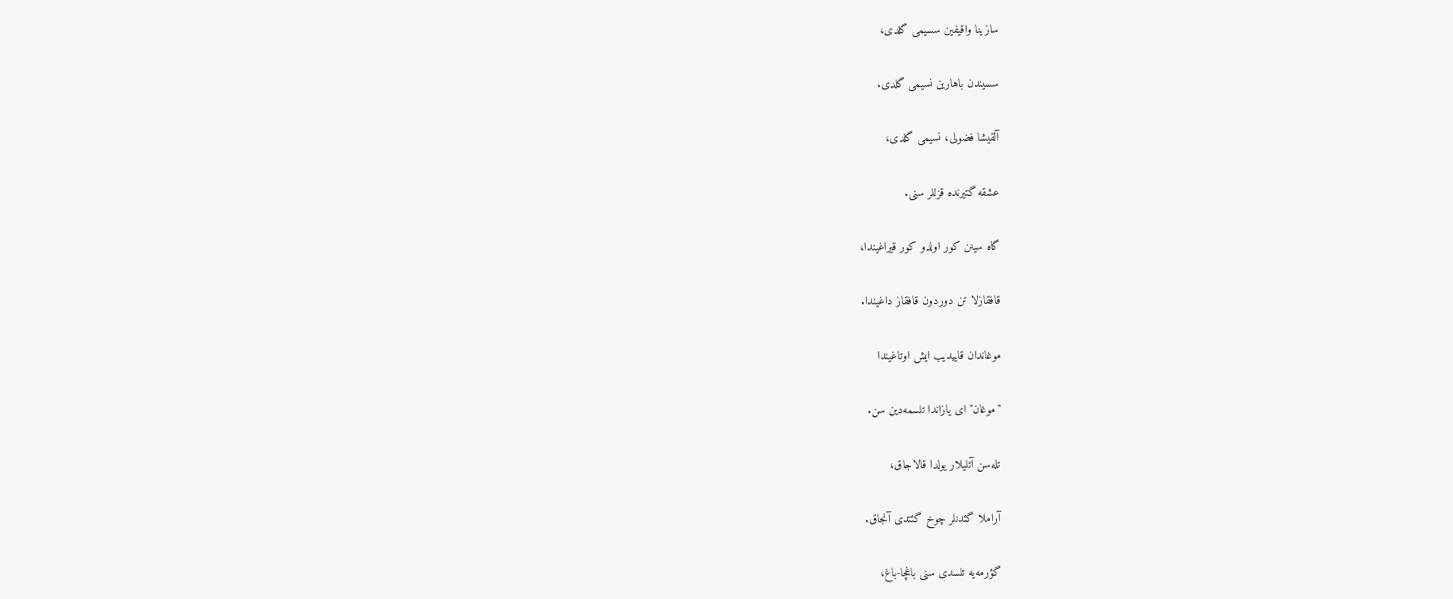سازینا واقیفین سسیمی گلدی،

سسیندن باهارین نسیمی گلدی.

آلقیشا فضولی، نسیمی گلدی،

عشقه گتیرنده قزللر سنی.

گاه سینن کور اولدو کور قیراغیندا،

قافقازلا تن دوردون قافقاز داغیندا.

موغاندان قاییدیب ایش اوتاغیندا

"موغان"ای یازاندا تلسمه‌دین سن.

تله‌سن آتلیلار یولدا قالاجاق،

آراملا گئدنلر چوخ گئتدی آنجاق.

گؤرمه‌یه تلسدی سنی باغچا-باغ،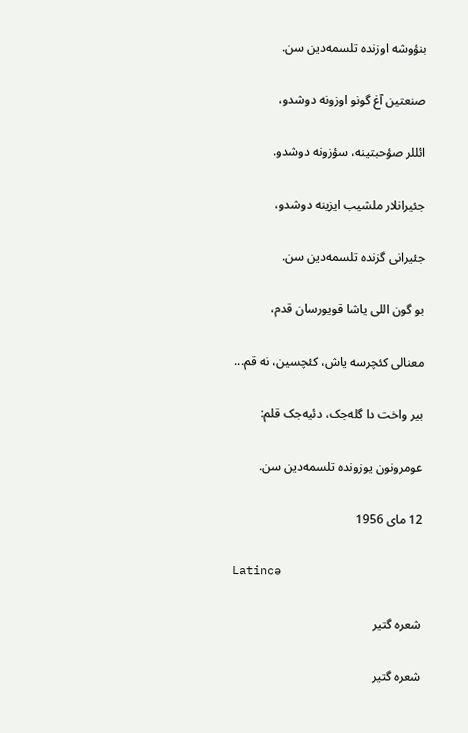بنؤوشه اوزنده تلسمه‌دین سن.

صنعتین آغ گونو اوزونه دوشدو،

ائللر صؤحبتینه، سؤزونه دوشدو.

جئیرانلار ملشیب ایزینه دوشدو،

جئیرانی گزنده تلسمه‌دین سن.

بو گون اللی یاشا قویورسان قدم،

معنالی کئچرسه یاش، کئچسین، نه قم...

بیر واخت دا گله‌جک، دئیه‌جک قلم:

عومرونون یوزونده تلسمه‌دین سن.

12 مای 1956

Latincə

شعره گتیر

شعره گتیر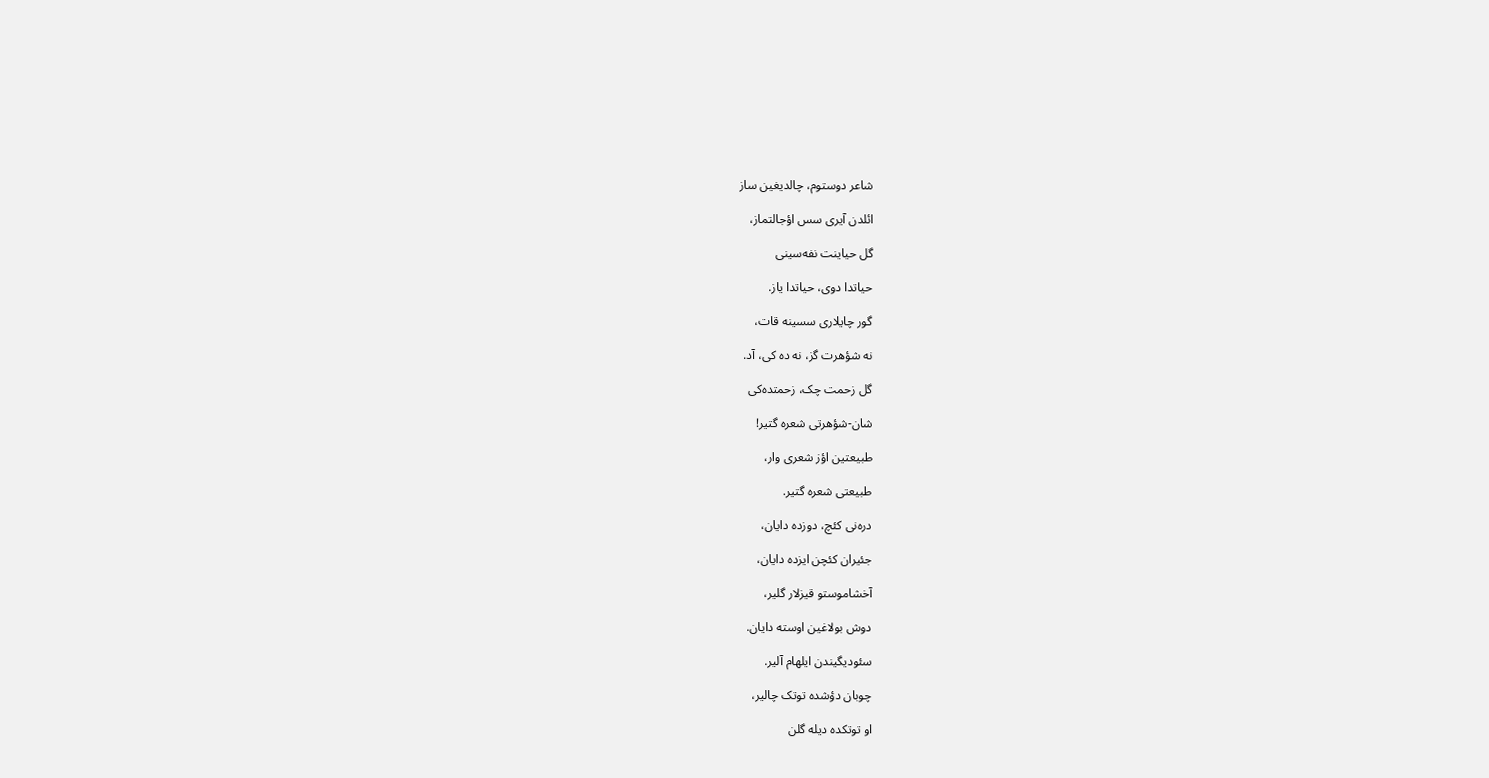شاعر دوستوم، چالدیغین ساز

ائلدن آیری سس اؤجالتماز،

گل حیاینت نفه‌سینی

حیاتدا دوی، حیاتدا یاز.

گور چایلاری سسینه قات،

نه شؤهرت گز، نه ده کی، آد.

گل زحمت چک، زحمتده‌کی

شان-شؤهرتی شعره گتیر!

طبیعتین اؤز شعری وار،

طبیعتی شعره گتیر.

دره‌نی کئچ، دوزده دایان،

جئیران کئچن ایزده دایان،

آخشاموستو قیزلار گلیر،

دوش بولاغین اوسته دایان.

سئودیگیندن ایلهام آلیر.

چوبان دؤشده توتک چالیر،

او توتکده دیله گلن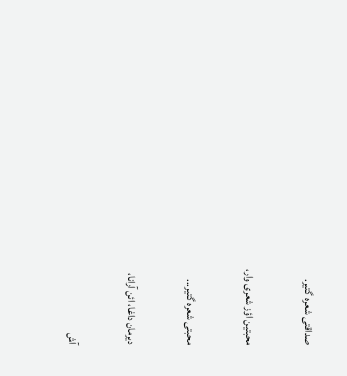صداقتی شعره گتیر.

محبتین اؤز شعری وار،

محبتی شعره گتیر...

دیرمان داغا، ائن آرانا،

آش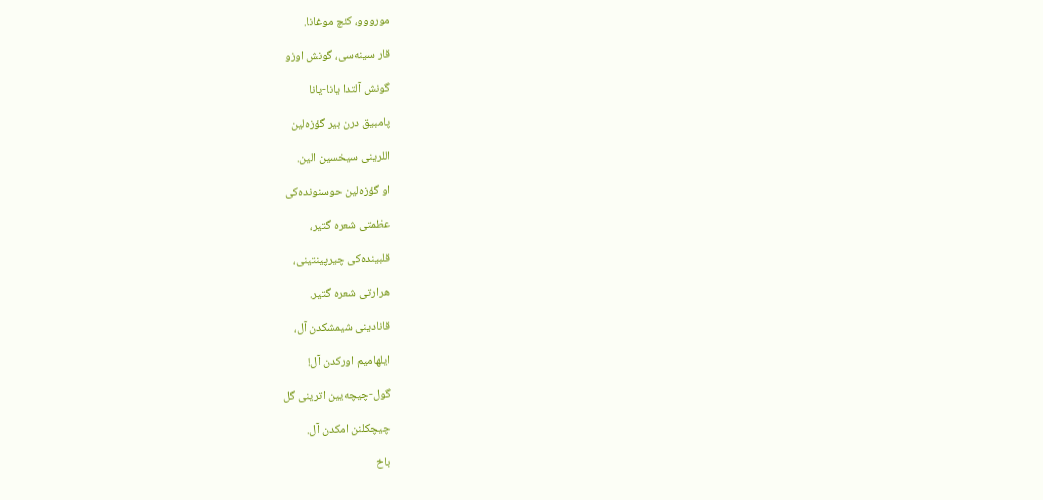مورووو، کئچ موغانا.

قار سینه‌سی، گونش اوزو

گونش آلتدا یانا-یانا

پامبیق درن بیر گؤزه‌لین

اللرینی سیخسین الین.

او گؤزه‌لین حوسنونده‌کی

عظمتی شعره گتیر،

قلبینده‌کی چیرپینتینی،

هرارتی شعره گتیر.

قانادینی شیمشکدن آل،

ایلهامیم اورکدن آل!

گول-چیچه‌یین اترینی گل

چیچکلنن امکدن آل.

باخ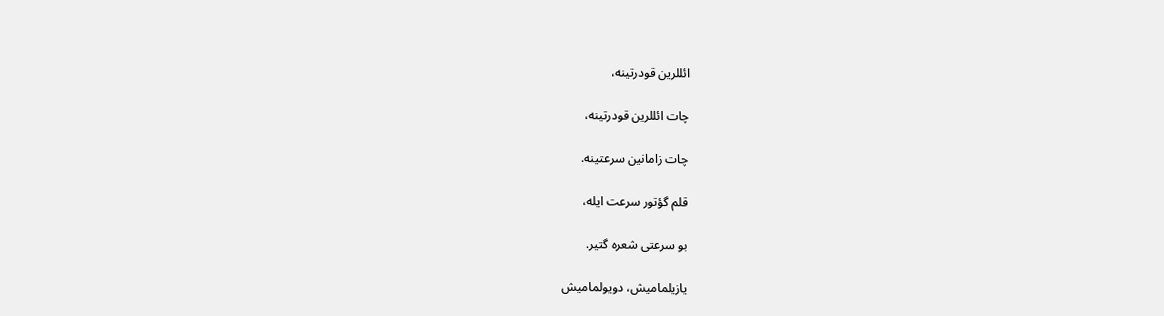ائللرین قودرتینه،

چات ائللرین قودرتینه،

چات زامانین سرعتینه.

قلم گؤتور سرعت ایله،

بو سرعتی شعره گتیر.

یازیلمامیش، دویولمامیش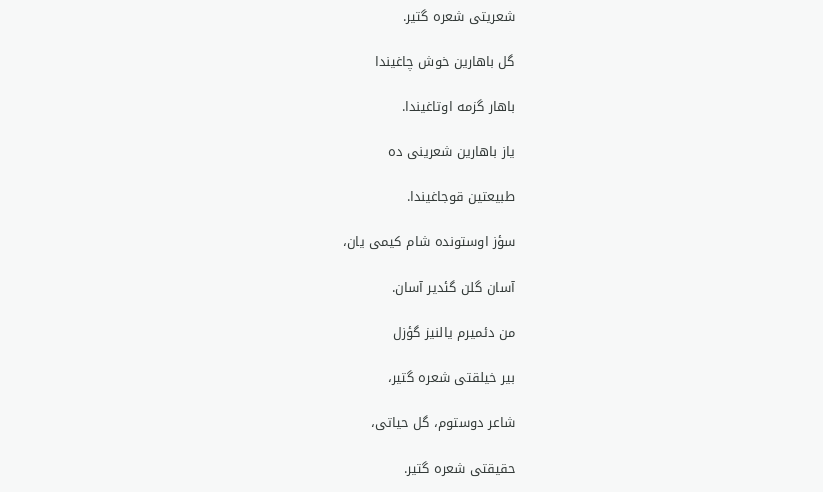شعریتی شعره گتیر.

گل باهارین خوش چاغیندا

باهار گزمه اوتاغیندا.

یاز باهارین شعرینی ده

طبیعتین قوجاغیندا.

سؤز اوستونده شام کیمی یان،

آسان گلن گئدیر آسان.

من دئمیرم یالنیز گؤزل

بیر خیلقتی شعره گتیر،

شاعر دوستوم، گل حیاتی،

حقیقتی شعره گتیر.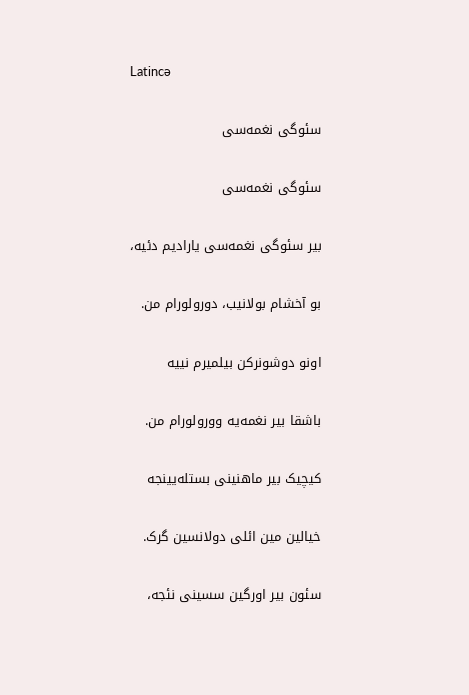Latincə

سئوگی نغمه‌سی

سئوگی نغمه‌سی

بیر سئوگی نغمه‌سی یارادیم دئیه،

بو آخشام بولانیب، دورولورام من.

اونو دوشونرکن بیلمیرم نییه

باشقا بیر نغمه‌یه وورولورام من.

کیچیک بیر ماهنینی بستله‌یینجه

خیالین مین ائلی دولانسین گرک.

سئون بیر اورگین سسینی نئجه،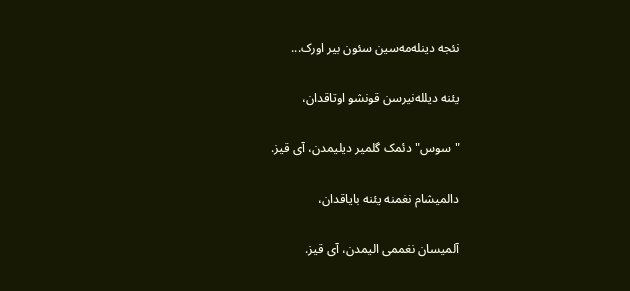نئجه دینله‌مه‌سین سئون بیر اورک...

یئنه دیلله‌نیرسن قونشو اوتاقدان،

"سوس" دئمک گلمیر دیلیمدن، آی قیز.

دالمیشام نغمنه یئنه بایاقدان،

آلمیسان نغممی الیمدن، آی قیز.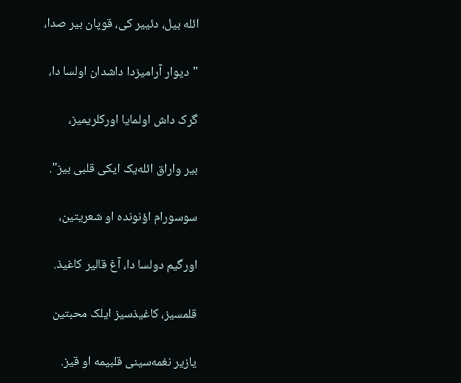ائله بیل، دئییر کی، قوپان بیر صدا،

"دیوار آرامیزدا داشدان اولسا دا،

گرک داش اولمایا اورکلریمیز،

بیر واراق ائله‌یک ایکی قلبی بیز".

سوسورام اؤنونده او شعریتین،

اورگیم دولسا دا، آغ قالیر کاغیذ.

قلمسیز، کاغیذسیز ایلک محبتین

یازیر نغمه‌سینی قلبیمه او قیز.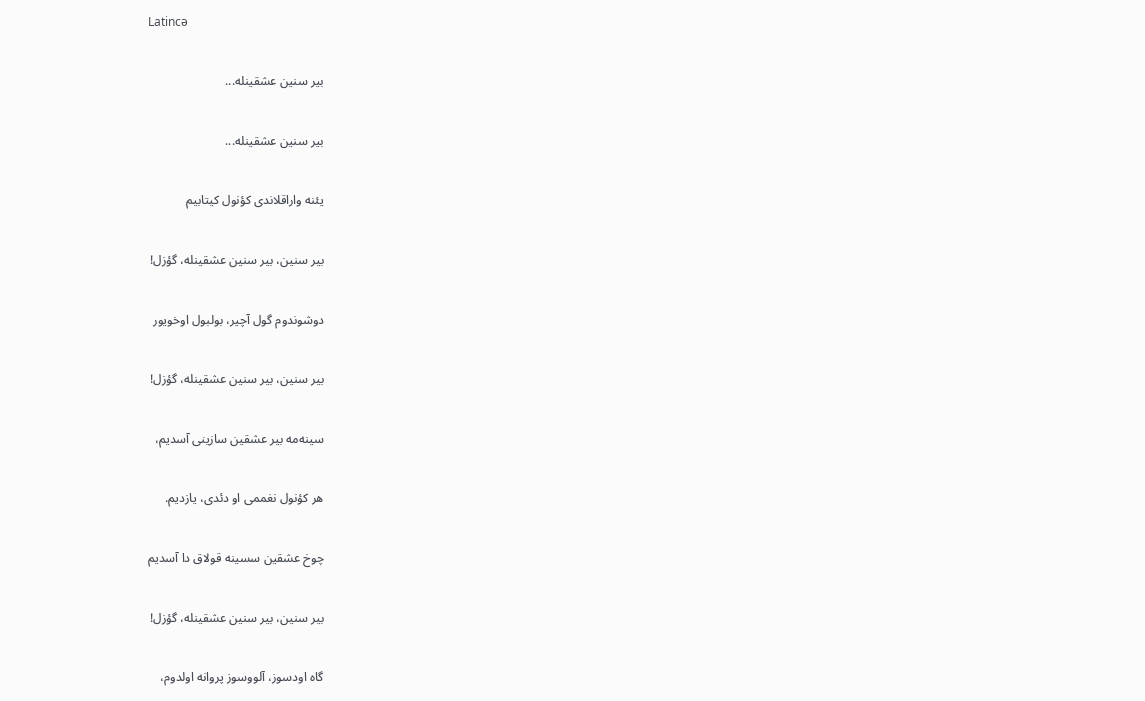Latincə

بیر سنین عشقینله...

بیر سنین عشقینله...

یئنه واراقلاندی کؤنول کیتابیم

بیر سنین، بیر سنین عشقینله، گؤزل!

دوشوندوم گول آچیر، بولبول اوخویور

بیر سنین، بیر سنین عشقینله، گؤزل!

سینه‌مه بیر عشقین سازینی آسدیم،

هر کؤنول نغممی او دئدی، یازدیم.

چوخ عشقین سسینه قولاق دا آسدیم

بیر سنین، بیر سنین عشقینله، گؤزل!

گاه اودسوز، آلووسوز پروانه اولدوم،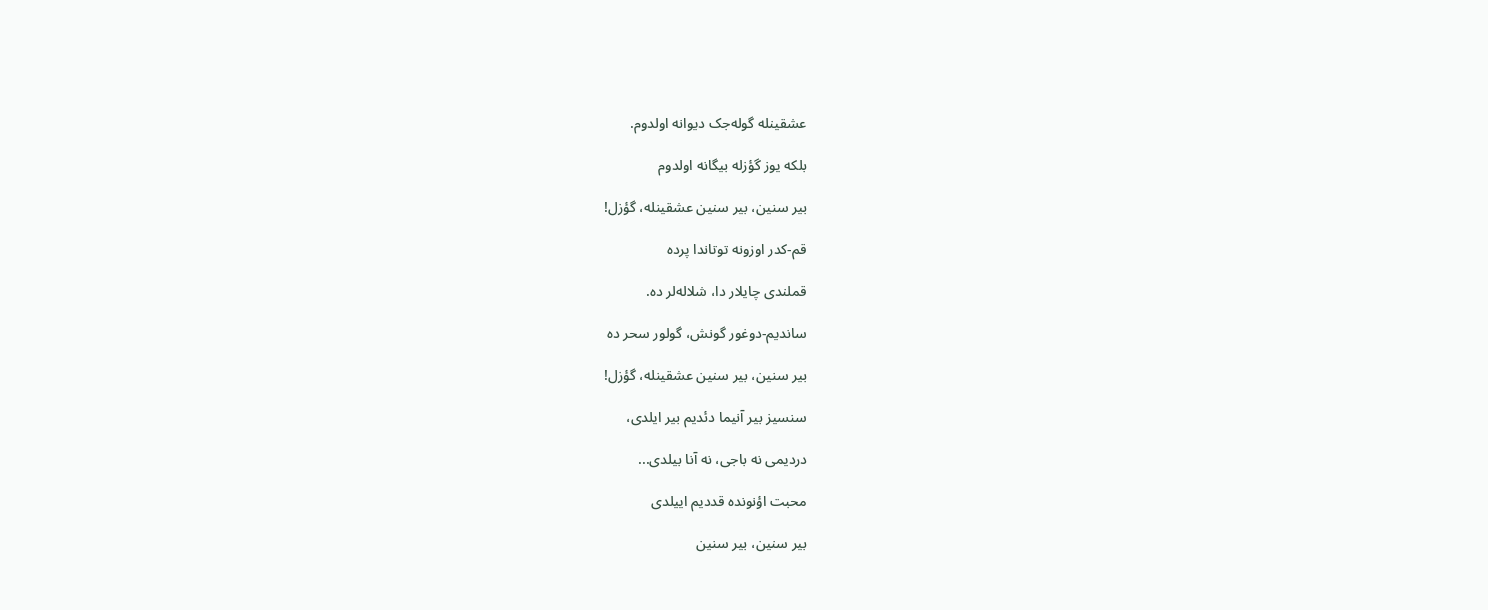عشقینله گوله‌جک دیوانه اولدوم.

بلکه یوز گؤزله بیگانه اولدوم

بیر سنین، بیر سنین عشقینله، گؤزل!

قم-کدر اوزونه توتاندا پرده

قملندی چایلار دا، شلاله‌لر ده.

ساندیم-دوغور گونش، گولور سحر ده

بیر سنین، بیر سنین عشقینله، گؤزل!

سنسیز بیر آنیما دئدیم بیر ایلدی،

دردیمی نه باجی، نه آنا بیلدی...

محبت اؤنونده قددیم اییلدی

بیر سنین، بیر سنین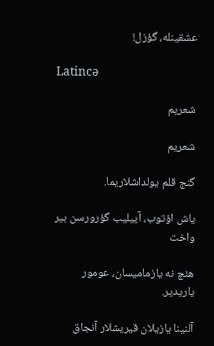عشقینله، گؤزل!

Latincə

شعریم

شعریم

گنج قلم یولداشلاریما.

یاش اؤتوب، آییلیب گؤرورسن بیر واخت

هئچ نه یازمامیسان، عومور یاریدیر.

آلنینا یازیلان قیریشلار آنجاق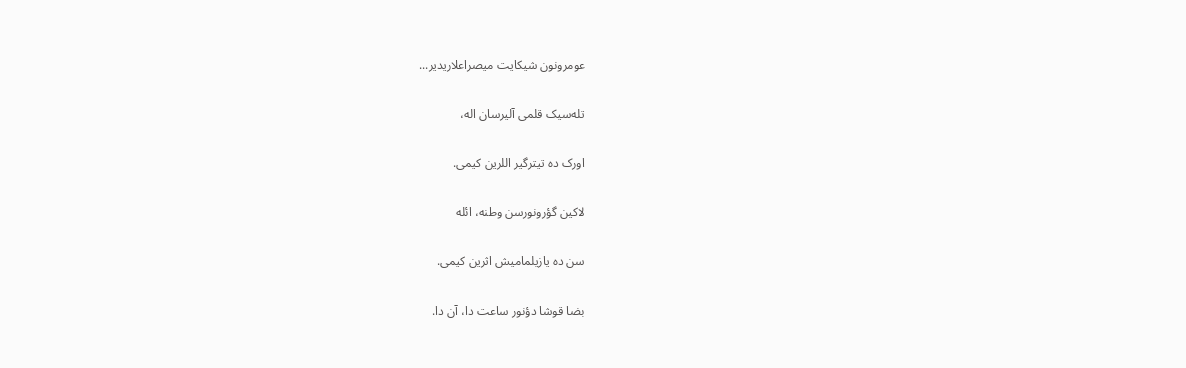عومرونون شیکایت میصراعلاریدیر...

تله‌سیک قلمی آلیرسان اله،

اورک ده تیترگیر اللرین کیمی.

لاکین گؤرونورسن وطنه، ائله

سن ده یازیلمامیش اثرین کیمی.

بضا قوشا دؤنور ساعت دا، آن دا.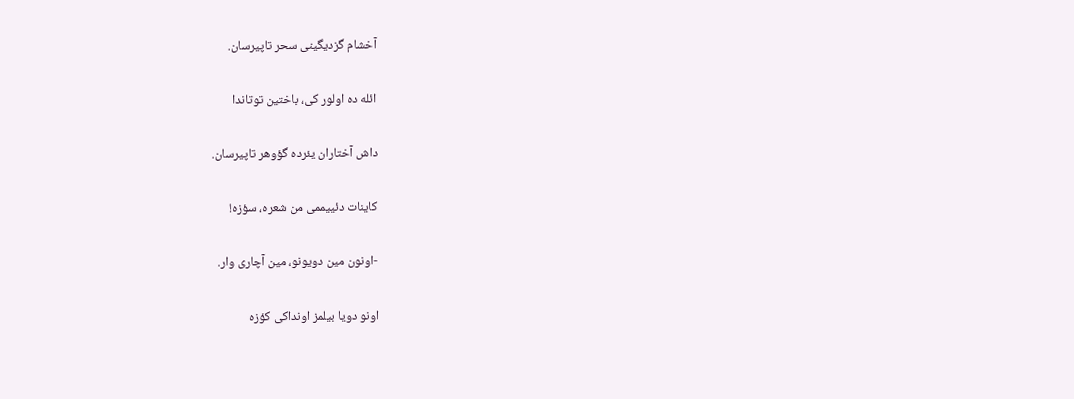آخشام گزدیگینی سحر تاپیرسان.

ائله ده اولور کی، باختین توتاندا

داش آختاران یئرده گؤوهر تاپیرسان.

کاینات دئییممی من شعره، سؤزه!

-اونون مین دویونو، مین آچاری وار.

اونو دویا بیلمز اونداکی کؤزه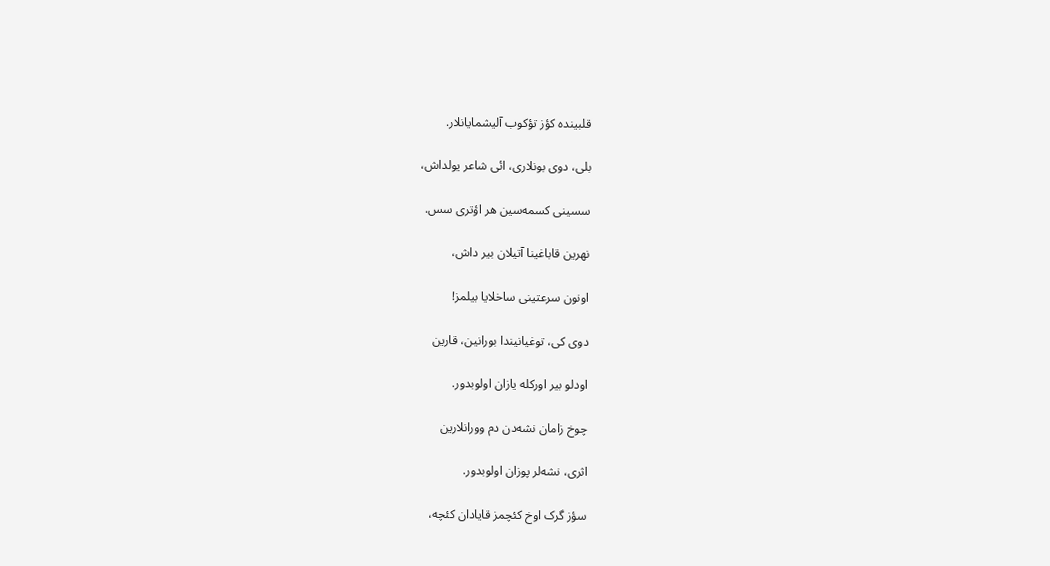قلبینده کؤز تؤکوب آلیشمایانلار.

بلی، دوی بونلاری، ائی شاعر یولداش،

سسینی کسمه‌سین هر اؤتری سس.

نهرین قاباغینا آتیلان بیر داش،

اونون سرعتینی ساخلایا بیلمز!

دوی کی، توغیانیندا بورانین، قارین

اودلو بیر اورکله یازان اولوبدور.

چوخ زامان نشه‌دن دم وورانلارین

اثری، نشه‌لر پوزان اولوبدور.

سؤز گرک اوخ کئچمز قایادان کئچه،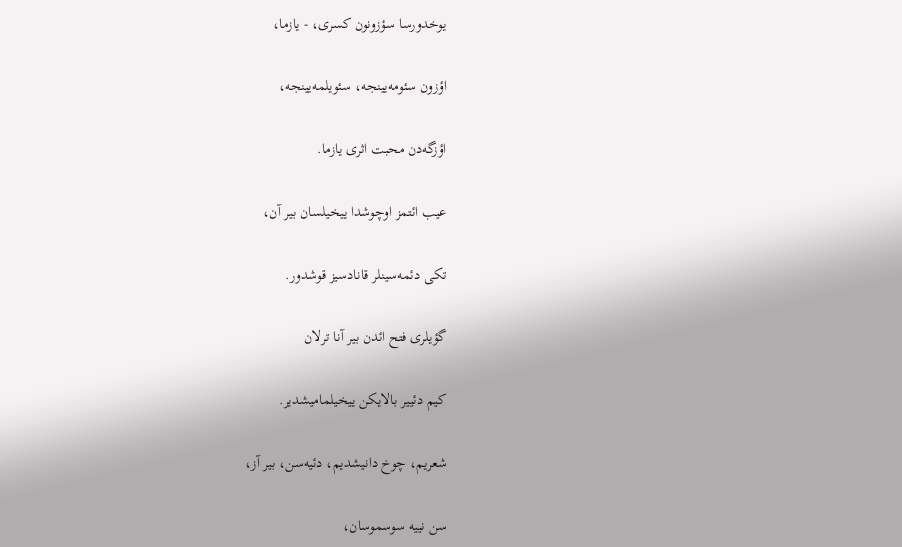یوخدورسا سؤزونون کسری، - یازما،

اؤزون سئومه‌یینجه، سئویلمه‌یینجه،

اؤزگه‌دن محبت اثری یازما.

عیب ائتمز اوچوشدا ییخیلسان بیر آن،

تکی دئمه‌سینلر قانادسیز قوشدور.

گؤیلری فتح ائدن بیر آنا ترلان

کیم دئییر بالایکن ییخیلمامیشدیر.

شعریم، چوخ دانیشدیم، دئیه‌سن، بیر آز،

سن نییه سوسموسان،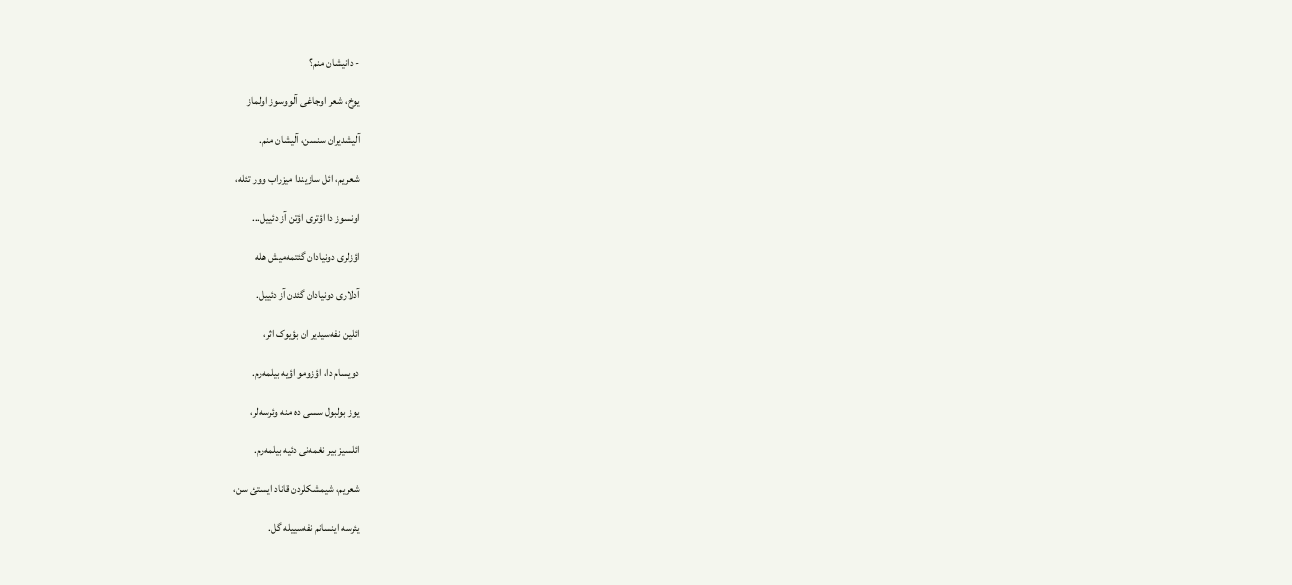- دانیشان منم؟

یوخ، شعر اوجاغی آلووسوز اولماز

آلیشدیران سنسن، آلیشان منم.

شعریم، ائل سازیندا میزراب وور تئله،

اونسوز دا اؤتری اؤتن آز دئییل...

اؤزلری دونیادان گئتمه‌میش هله

آدلاری دونیادان گئدن آز دئییل.

ائلین نفه‌سیدیر ان بؤیوک اثر،

دویسام دا، اؤزومو اؤیه بیلمه‌رم.

یوز بولبول سسی ده منه وئرسه‌لر،

ائلسیز بیر نغمه‌نی دئیه بیلمه‌رم.

شعریم، شیمشکلردن قاناد ایستئ سن،

یئرسه اینسانم نفه‌سییله گل.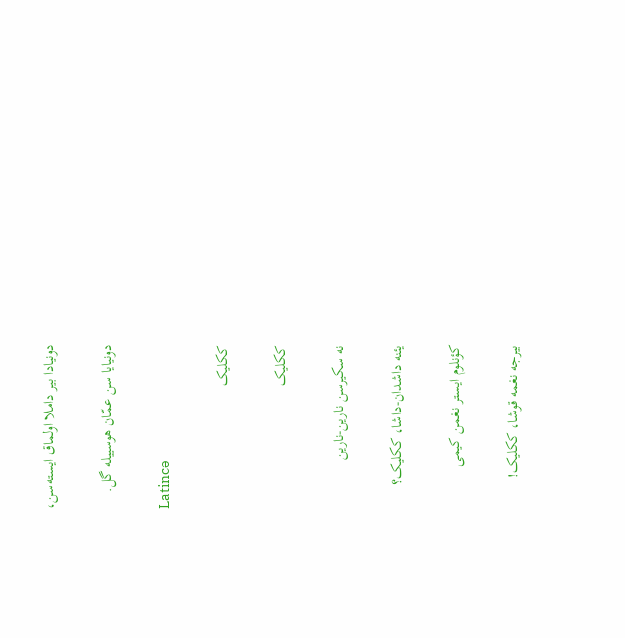دونیادا بیر داملا اولماق ایسته‌سن،

دونیایا سن عمّان هوسییله گل.

Latincə

ککلیک

ککلیک

نه سکیرسن نارین-نارین

یئنه داشدان-داشا، ککلیک؟

کؤنلوم ایستر نغمن کیمی

بیرجه نغمه قوشا، ککلیک!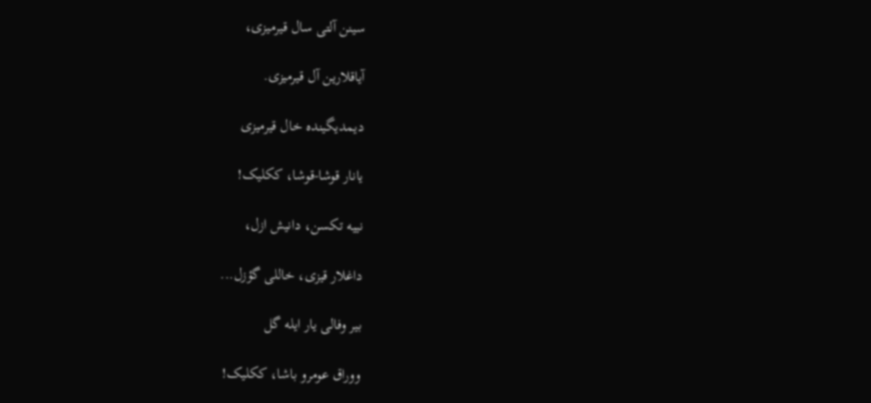سینن آلتی سال قیرمیزی،

آیاقلارین آل قیرمیزی.

دیمدیگینده خال قیرمیزی

یانار قوشا-قوشا، ککلیک!

نییه تکسن، دانیش ازل،

داغلار قیزی، خاللی گؤزل...

بیر وفالی یار ایله گل

ووراق عومرو باشا، ککلیک!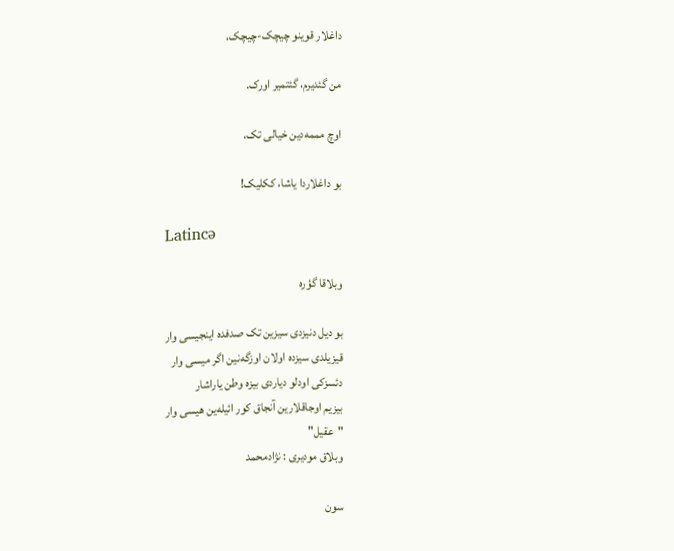داغلار قوینو چیچک-چیچک،

من گئدیرم، گئتمیر اورک.

اوچ مممه‌دین خیالی تک،

بو داغلاردا یاشا، ککلیک!

Latincə

وبلاقا گؤره

بو دیل دنیزدی سیزین تک صدفده اینجیسی وار
قیزیلدی سیزده اولان اوزگه‌نین اگر میسی وار
دئسزکی اودلو دیاردی بیزه وطن یاراشار
بیزیم اوجاقلارین آنجاق کور ائیله‌ین هیسی وار
"عقیل"
وبلاق مودیری : نژادمحمد

سون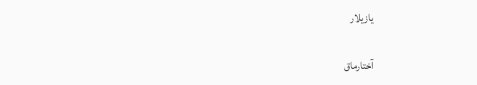یازیلار

آختارماق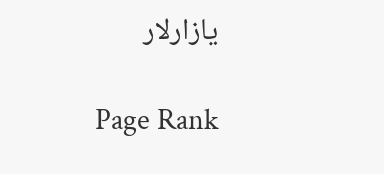یازارلار

Page Rank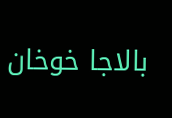بالاجا خوخان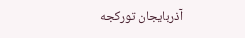آذربایجان تورکجه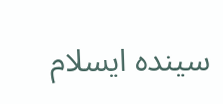سینده ایسلام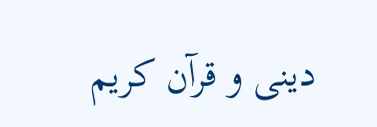دینی و قرآن کریم